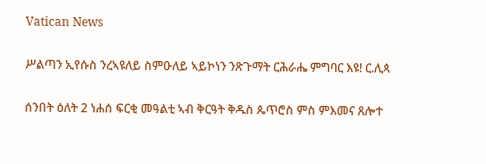Vatican News

ሥልጣን ኢየሱስ ንረኣዩለይ ስምዑለይ ኣይኮነን ንጽጉማት ርሕራሔ ምግባር እዩ! ር.ሊጳ

ሰንበት ዕለት 2 ነሐሰ ፍርቂ መዓልቲ ኣብ ቅርዓት ቅዱስ ጴጥሮስ ምስ ምእመና ጸሎተ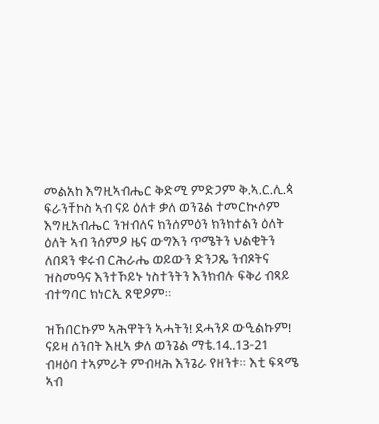መልአከ እግዚኣብሔር ቅድሚ ምድጋም ቅ.ኣ.ር.ሊ.ጳ ፍራንቸኮስ ኣብ ናይ ዕለቱ ቃለ ወንጌል ተመርኲሶም እግዚአብሔር ንዝብለና ክንሰምዕን ክንክተልን ዕለት ዕለት ኣብ ንሰምዖ ዜና ውግእን ጥሜትን ህልቂትን ለበዳን ቁሩብ ርሕራሔ ወይውን ድንጋጼ ንብጾትና ዝስመዓና እንተኾይኑ ነስተንትን እንክብሉ ፍቅሪ ብጻይ ብተግባር ክነርኢ ጸዊዖም።

ዝኸበርኩም ኣሕዋትን ኣሓትን! ደሓንዶ ውዒልኩም! ናይዛ ሰንበት እዚኣ ቃለ ወንጌል ማቴ.14..13-21 ብዛዕባ ተኣምራት ምብዛሕ እንጌራ የዘንቱ። እቲ ፍጻሜ ኣብ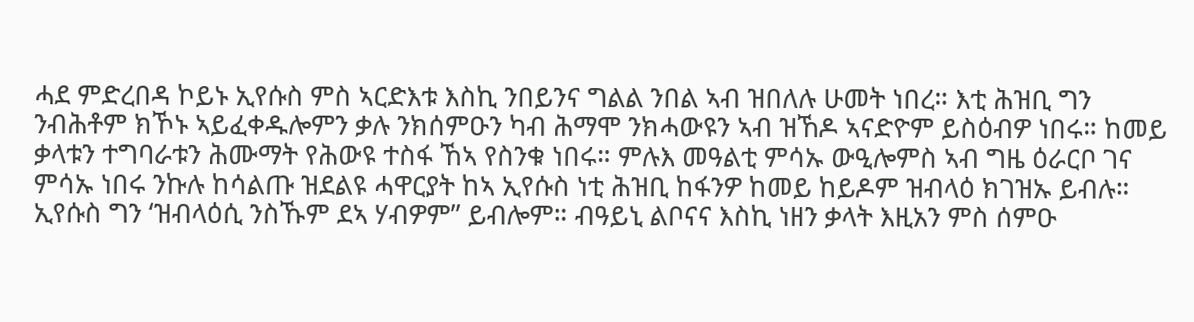ሓደ ምድረበዳ ኮይኑ ኢየሱስ ምስ ኣርድእቱ እስኪ ንበይንና ግልል ንበል ኣብ ዝበለሉ ሁመት ነበረ። እቲ ሕዝቢ ግን ንብሕቶም ክኾኑ ኣይፈቀዱሎምን ቃሉ ንክሰምዑን ካብ ሕማሞ ንክሓውዩን ኣብ ዝኸዶ ኣናድዮም ይስዕብዎ ነበሩ። ከመይ ቃላቱን ተግባራቱን ሕሙማት የሕውዩ ተስፋ ኸኣ የስንቁ ነበሩ። ምሉእ መዓልቲ ምሳኡ ውዒሎምስ ኣብ ግዜ ዕራርቦ ገና ምሳኡ ነበሩ ንኩሉ ከሳልጡ ዝደልዩ ሓዋርያት ከኣ ኢየሱስ ነቲ ሕዝቢ ከፋንዎ ከመይ ከይዶም ዝብላዕ ክገዝኡ ይብሉ። ኢየሱስ ግን ‘ዝብላዕሲ ንስኹም ደኣ ሃብዎም’’ ይብሎም። ብዓይኒ ልቦናና እስኪ ነዘን ቃላት እዚአን ምስ ሰምዑ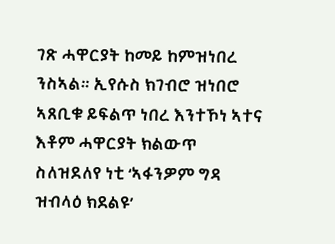ገጽ ሓዋርያት ከመይ ከምዝነበረ ንስኣል። ኢየሱስ ክገብሮ ዝነበሮ ኣጸቢቁ ይፍልጥ ነበረ እንተኾነ ኣተና እቶም ሓዋርያት ክልውጥ ስለዝደለየ ነቲ ‘ኣፋንዎም ግዳ ዝብላዕ ክደልዩ’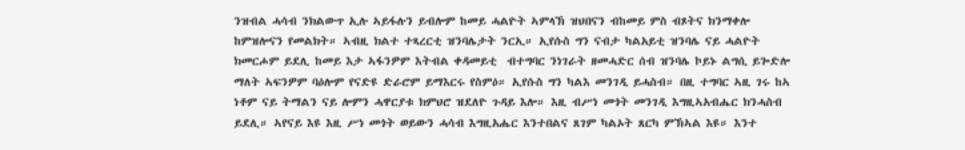ንዝብል ሓሳብ ንክልውጥ ኢሉ ኣይፋሉን ይብሎም ከመይ ሓልዮት ኣምላኽ ዝህበናን ብከመይ ምስ ብጾትና ክንማቀሎ ከምዝሎናን የመልክት። ኣብዚ ክልተ ተጻረርቲ ዝንባሌታት ንርኢ። ኢየሱስ ግን ናብታ ካልአይቲ ዝንባሌ ናይ ሓልዮት ክመርሖም ይደሊ ከመይ እታ ኣፋንዎም እትብል ቀዳመይቲ  ብተግባር ንነገራት ዘመሓድር ሰብ ዝንባሌ ኮይኑ ልግሲ ይጐድሎ ማለት ኣፍንዎም ባዕሎም የናድዩ ድራሮም ይማእርሩ የስምዕ። ኢየሱስ ግን ካልእ መንገዲ ይሓስብ። በዚ ተግባር ኣዚ ገሩ ከኣ ነቶም ናይ ትማልን ናይ ሎምን ሓዋርያቱ ክምህሮ ዝደለዮ ጉዳይ እሎ። እዚ ብሥነ መጎት መንገዲ እግዚኣአብሔር ክንሓስብ ይደሊ። ኣየናይ እዩ እዚ ሥነ መጎት ወይውን ሓሳብ እግዚአሔር እንተበልና ጸገም ካልኦት ጸርካ ምኽኣል እዩ። እንተ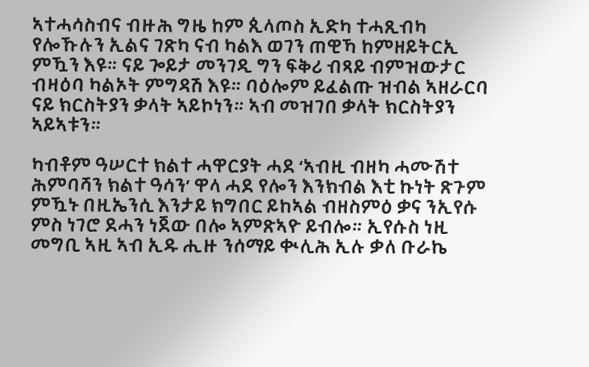ኣተሓሳስብና ብዙሕ ግዜ ከም ጲላጦስ ኢድካ ተሓጺብካ የሎኹሉን ኢልና ገጽካ ናብ ካልእ ወገን ጠዊኻ ከምዘይትርኢ ምዃን እዩ። ናይ ጐይታ መንገዲ ግን ፍቅሪ ብጻይ ብምዝውታር ብዛዕባ ካልኦት ምግዳሽ እዩ። ባዕሎም ይፈልጡ ዝብል ኣዘራርባ ናይ ክርስትያን ቃላት ኣይኮነን። ኣብ መዝገበ ቃላት ክርስትያን ኣይኣቱን።

ካብቶም ዓሠርተ ክልተ ሓዋርያት ሓደ ‘ኣብዚ ብዘካ ሓሙሽተ ሕምባሻን ክልተ ዓሳን’ ዋላ ሓደ የሎን እንክብል እቲ ኩነት ጽጉም ምዃኑ በዚኤንሲ እንታይ ክግበር ይከኣል ብዘስምዕ ቃና ንኢየሱ ምስ ነገሮ ደሓን ነጀው በሎ ኣምጽኣዮ ይብሎ። ኢየሱስ ነዚ መግቢ ኣዚ ኣብ ኢዱ ሒዙ ንሰማይ ቊሊሕ ኢሉ ቃለ ቡራኬ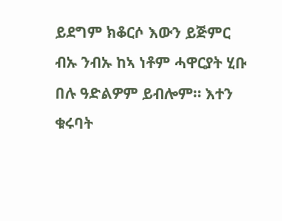ይደግም ክቆርሶ እውን ይጅምር ብኡ ንብኡ ከኣ ነቶም ሓዋርያት ሂቡ በሉ ዓድልዎም ይብሎም። እተን ቁሩባት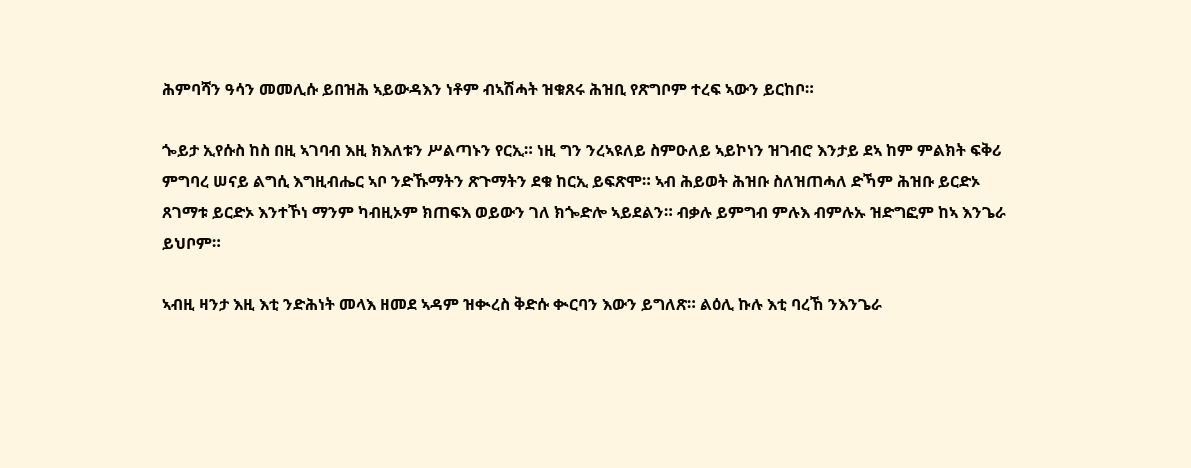ሕምባሻን ዓሳን መመሊሱ ይበዝሕ ኣይውዳእን ነቶም ብኣሽሓት ዝቁጸሩ ሕዝቢ የጽግቦም ተረፍ ኣውን ይርከቦ።

ጐይታ ኢየሱስ ከስ በዚ ኣገባብ እዚ ክእለቱን ሥልጣኑን የርኢ። ነዚ ግን ንረኣዩለይ ስምዑለይ ኣይኮነን ዝገብሮ እንታይ ደኣ ከም ምልክት ፍቅሪ ምግባረ ሠናይ ልግሲ እግዚብሔር ኣቦ ንድኹማትን ጽጉማትን ደቁ ከርኢ ይፍጽሞ። ኣብ ሕይወት ሕዝቡ ስለዝጠሓለ ድኻም ሕዝቡ ይርድኦ ጸገማቱ ይርድኦ እንተኾነ ማንም ካብዚኦም ክጠፍእ ወይውን ገለ ክጐድሎ ኣይደልን። ብቃሉ ይምግብ ምሉእ ብምሉኡ ዝድግፎም ከኣ እንጌራ ይህቦም።

ኣብዚ ዛንታ እዚ እቲ ንድሕነት መላእ ዘመደ ኣዳም ዝቊረስ ቅድሱ ቊርባን እውን ይግለጽ። ልዕሊ ኩሉ እቲ ባረኸ ንእንጌራ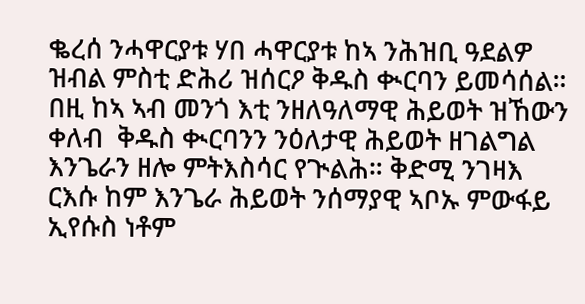ቈረሰ ንሓዋርያቱ ሃበ ሓዋርያቱ ከኣ ንሕዝቢ ዓደልዎ ዝብል ምስቲ ድሕሪ ዝሰርዖ ቅዱስ ቊርባን ይመሳሰል። በዚ ከኣ ኣብ መንጎ እቲ ንዘለዓለማዊ ሕይወት ዝኸውን ቀለብ  ቅዱስ ቊርባንን ንዕለታዊ ሕይወት ዘገልግል እንጌራን ዘሎ ምትእስሳር የጒልሕ። ቅድሚ ንገዛእ ርእሱ ከም እንጌራ ሕይወት ንሰማያዊ ኣቦኡ ምውፋይ ኢየሱስ ነቶም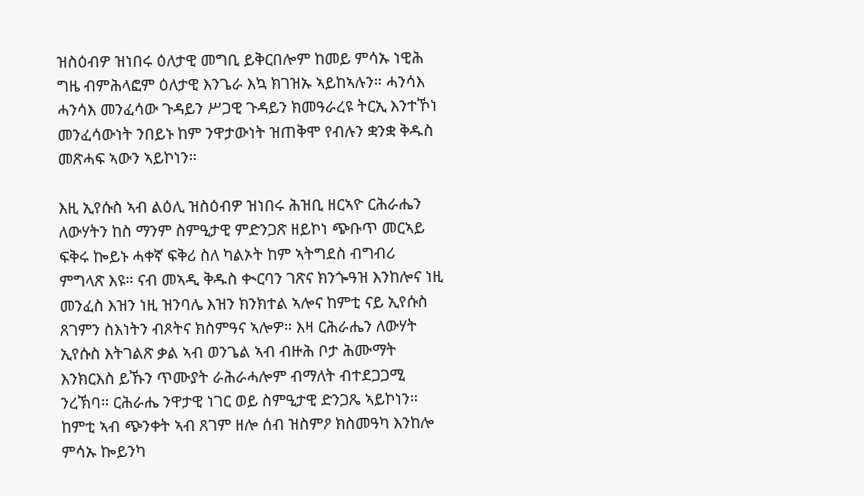ዝስዕብዎ ዝነበሩ ዕለታዊ መግቢ ይቅርበሎም ከመይ ምሳኡ ነዊሕ ግዜ ብምሕላፎም ዕለታዊ እንጌራ እኳ ክገዝኡ ኣይከኣሉን። ሓንሳእ ሓንሳእ መንፈሳው ጉዳይን ሥጋዊ ጉዳይን ክመዓራረዩ ትርኢ እንተኾነ መንፈሳውነት ንበይኑ ከም ንዋታውነት ዝጠቅሞ የብሉን ቋንቋ ቅዱስ መጽሓፍ ኣውን ኣይኮነን።

እዚ ኢየሱስ ኣብ ልዕሊ ዝስዕብዎ ዝነበሩ ሕዝቢ ዘርኣዮ ርሕራሔን ለውሃትን ከስ ማንም ስምዒታዊ ምድንጋጽ ዘይኮነ ጭቡጥ መርኣይ ፍቅሩ ኰይኑ ሓቀኛ ፍቅሪ ስለ ካልኦት ከም ኣትግደስ ብግብሪ ምግላጽ እዩ። ናብ መኣዲ ቅዱስ ቊርባን ገጽና ክንጐዓዝ እንከሎና ነዚ መንፈስ እዝን ነዚ ዝንባሌ እዝን ክንክተል ኣሎና ከምቲ ናይ ኢየሱስ ጸገምን ስእነትን ብጾትና ክስምዓና ኣሎዎ። እዛ ርሕራሔን ለውሃት ኢየሱስ እትገልጽ ቃል ኣብ ወንጌል ኣብ ብዙሕ ቦታ ሕሙማት እንክርእስ ይኹን ጥሙያት ራሕራሓሎም ብማለት ብተደጋጋሚ ንረኽባ። ርሕራሔ ንዋታዊ ነገር ወይ ስምዒታዊ ድንጋጼ ኣይኮነን። ከምቲ ኣብ ጭንቀት ኣብ ጸገም ዘሎ ሰብ ዝስምዖ ክስመዓካ እንከሎ ምሳኡ ኰይንካ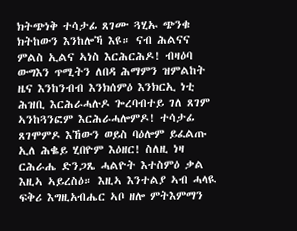ክትጭነቅ ተሳታፊ ጸገሙ ጓሂኡ ጭንቁ ክትከውን እንከሎኻ እዩ። ናብ ሕልናና ምልስ ኢልና ኣነስ እርሕርሕዶ! ብዛዕባ ውግእን ጥሚትን ለበዳ ሕማምን ዝምልከት ዜና እንከንብብ እንክሰምዕ እንክርኢ ነቲ ሕዝቢ እርሕራሓሉዶ ጐረባብተይ ገለ ጸገም ኣንከጓንፎም እርሕራሓሎምዶ! ተሳታፊ ጸገሞምዶ እኸውን ወይስ ባዕሎም ይፈልጡ ኢለ ሕቈይ ሂበዮም እዕዘር! ስለዚ ነዛ ርሕራሔ ድንጋጼ ሓልዮት እተስምዕ ቃል እዚኣ ኣይረስዕ። እዚኣ እንተልያ ኣብ ሓላዪ ፍቅሪ እግዚአብሔር ኣቦ ዘሎ ምትእምማን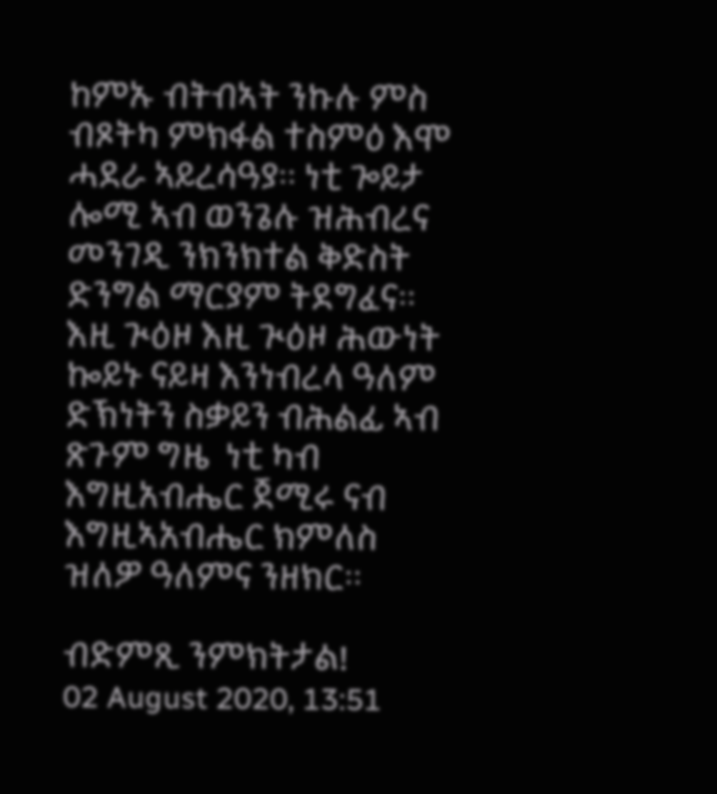ከምኡ ብትብኣት ንኩሉ ምስ ብጾትካ ምክፋል ተስምዕ እሞ ሓደራ ኣይረሳዓያ። ነቲ ጐይታ ሎሚ ኣብ ወንጌሉ ዝሕብረና መንገዲ ንክንክተል ቅድስት ድንግል ማርያም ትደግፈና። እዚ ጒዕዞ እዚ ጒዕዞ ሕውነት ኰይኑ ናይዛ እንነብረላ ዓለም ድኽነትን ስቃይን ብሕልፊ ኣብ ጽጉም ግዜ  ነቲ ካብ እግዚአብሔር ጀሚሩ ናብ እግዚኣአብሔር ክምለስ ዝለዎ ዓለምና ንዘክር።

ብድምጺ ንምክትታል!
02 August 2020, 13:51